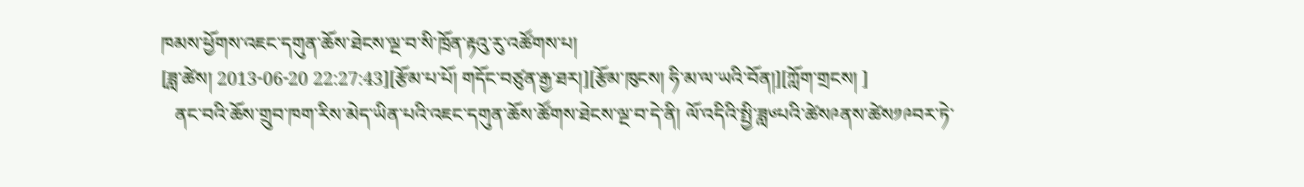ཁམས་ཕྱོགས་འཇང་དགུན་ཆོས་ཐེངས་ལྔ་བ་སི་ཁྲོན་རྟའུ་རུ་འཚོགས་པ།
[ཟླ་ཚེས། 2013-06-20 22:27:43][རྩོམ་པ་པོ། གདོང་བཙུན་རྒྱ་ཐར།][རྩོམ་ཁུངས། ཧི་མ་ལ་ཡའི་བོན།][ཀློག་གྲངས། ]
   ནང་བའི་ཆོས་གྲུབ་ཁག་རིས་མེད་ཡིན་པའི་འཇང་དགུན་ཆོས་ཚོགས་ཐེངས་ལྔ་བ་དེ་ནི། ལོ་འདིའི་སྤྱི་ཟླ༦པའི་ཚེས༩ནས་ཚེས༡༩བར་ཏེ་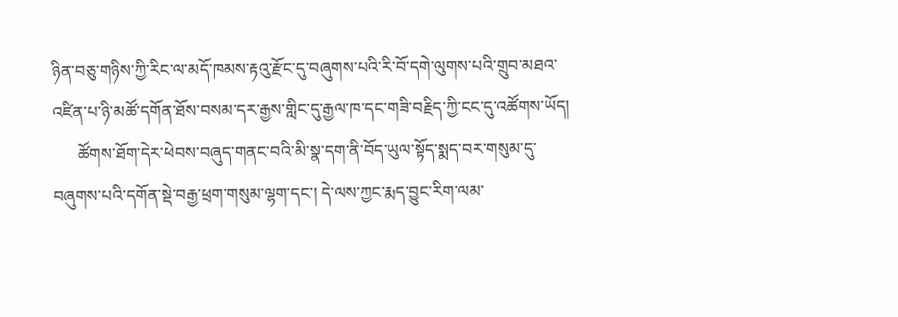ཉིན་བཅུ་གཉིས་ཀྱི་རིང་ལ་མདོ་ཁམས་རྟའུ་རྫོང་དུ་བཞུགས་པའི་རི་བོ་དགེ་ལུགས་པའི་གྲུབ་མཐའ་འཛིན་པ་ཉི་མཚོ་དགོན་ཐོས་བསམ་དར་རྒྱས་གླིང་དུ་རྒྱལ་ཁ་དང་གཟི་བརྗིད་ཀྱི་ངང་དུ་འཚོགས་ཡོད།
      ཚོགས་ཐོག་དེར་ཕེབས་བཞུད་གནང་བའི་མི་སྣ་དག་ནི་བོད་ཡུལ་སྟོད་སྨད་བར་གསུམ་དུ་བཞུགས་པའི་དགོན་སྡེ་བརྒྱ་ཕྲག་གསུམ་ལྷག་དང་། དེ་ལས་ཀྱང་རྨད་བྱུང་རིག་ལམ་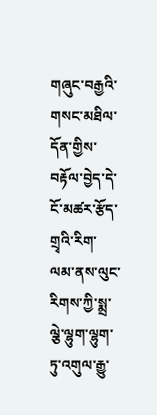གཞུང་བརྒྱའི་གསང་མཐིལ་དོན་གྱིས་བརྟོལ་བྱེད་དེ་ངོ་མཚར་རྩོད་གྲྭའི་རིག་ལམ་ནས་ལུང་རིགས་ཀྱི་སྨྲ་ལྕེ་ལྷུག་ལྷུག་ཏུ་འགུལ་རྒྱུ་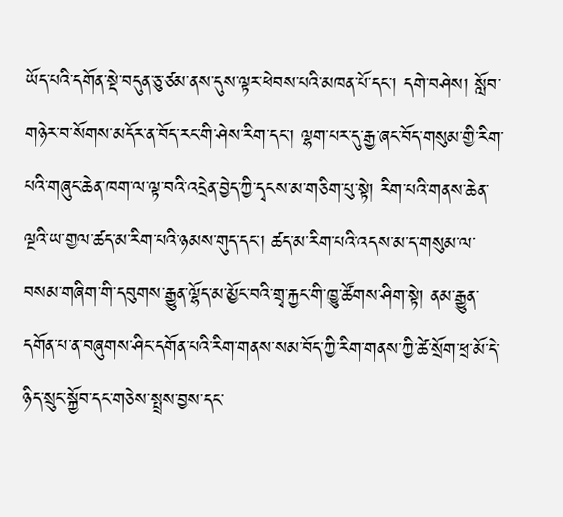ཡོད་པའི་དགོན་སྡེ་བདུན་ཅུ་ཙམ་ནས་དུས་ལྟར་ཕེབས་པའི་མཁན་པོ་དང་། དགེ་བཤེས། སློབ་གཉེར་བ་སོགས་མདོར་ན་བོད་རང་གི་ཤེས་རིག་དང་། ལྷག་པར་དུ་རྒྱ་ཞང་བོད་གསུམ་གྱི་རིག་པའི་གཞུང་ཆེན་ཁག་ལ་ལྟ་བའི་འདྲེན་བྱེད་ཀྱི་དྭངས་མ་གཅིག་པུ་སྟེ། རིག་པའི་གནས་ཆེན་ལྔའི་ཡ་གྱལ་ཚད་མ་རིག་པའི་ཉམས་གུད་དང་། ཚད་མ་རིག་པའི་འདས་མ་ད་གསུམ་ལ་བསམ་གཞིག་གི་དབུགས་རྒྱུན་ལྷོད་མ་མྱོང་བའི་གྲྭ་རྐྱང་གི་ཁྱུ་ཚོགས་ཤིག་སྟེ། ནམ་རྒྱུན་དགོན་པ་ན་བཞུགས་ཤིང་དགོན་པའི་རིག་གནས་སམ་བོད་ཀྱི་རིག་གནས་ཀྱི་ཚེ་སྲོག་ཕྲ་མོ་དེ་ཉིད་སྲུང་སྐྱོབ་དང་གཅེས་སྤྲས་བྱས་དང་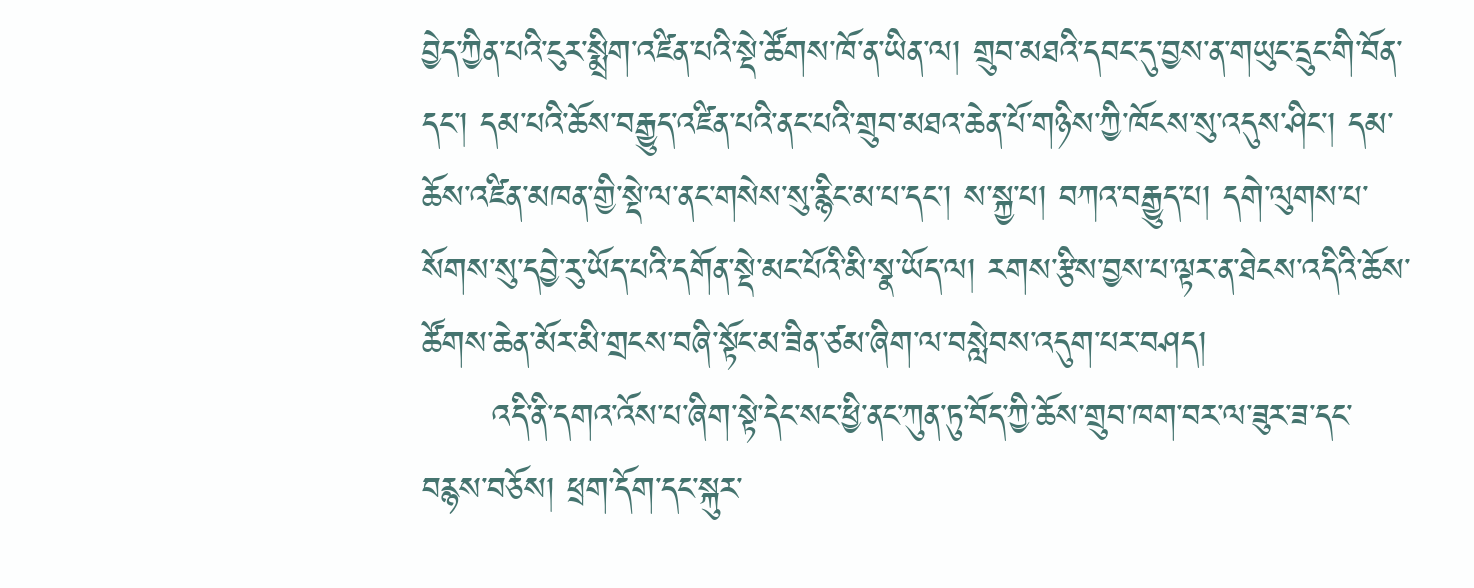བྱེད་ཀྱིན་པའི་ངུར་སྨྲིག་འཛིན་པའི་སྡེ་ཚོགས་ཁོ་ན་ཡིན་ལ། གྲུབ་མཐའི་དབང་དུ་བྱས་ན་གཡུང་དྲུང་གི་བོན་དང་། དམ་པའི་ཆོས་བརྒྱུད་འཛིན་པའི་ནང་པའི་གྲུབ་མཐའ་ཆེན་པོ་གཉིས་ཀྱི་ཁོངས་སུ་འདུས་ཤིང་། དམ་ཆོས་འཛིན་མཁན་གྱི་སྡེ་ལ་ནང་གསེས་སུ་རྙིང་མ་པ་དང་། ས་སྐྱ་པ། བཀའ་བརྒྱུད་པ། དགེ་ལུགས་པ་སོགས་སུ་དབྱེ་རུ་ཡོད་པའི་དགོན་སྡེ་མང་པོའི་མི་སྣ་ཡོད་ལ། རགས་རྩིས་བྱས་པ་ལྟར་ན་ཐེངས་འདིའི་ཆོས་ཚོགས་ཆེན་མོར་མི་གྲངས་བཞི་སྟོང་མ་ཟིན་ཙམ་ཞིག་ལ་བསླེབས་འདུག་པར་བཤད།
      འདི་ནི་དགའ་འོས་པ་ཞིག་སྟེ་དེང་སང་ཕྱི་ནང་ཀུན་ཏུ་བོད་ཀྱི་ཆོས་གྲུབ་ཁག་བར་ལ་ཟུར་ཟ་དང་བརྙས་བཅོས། ཕྲག་དོག་དང་སྐུར་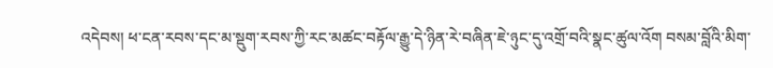འདེབས། ཕ་ངན་རབས་དང་མ་སྡུག་རབས་ཀྱི་རང་མཚང་བརྟོལ་རྒྱུ་དེ་ཉིན་རེ་བཞིན་ཇེ་ཉུང་དུ་འགྲོ་བའི་སྣང་ཚུལ་འོག བསམ་བློའི་མིག་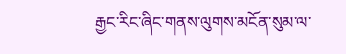རྒྱང་རིང་ཞིང་གནས་ལུགས་མངོན་སུམ་ལ་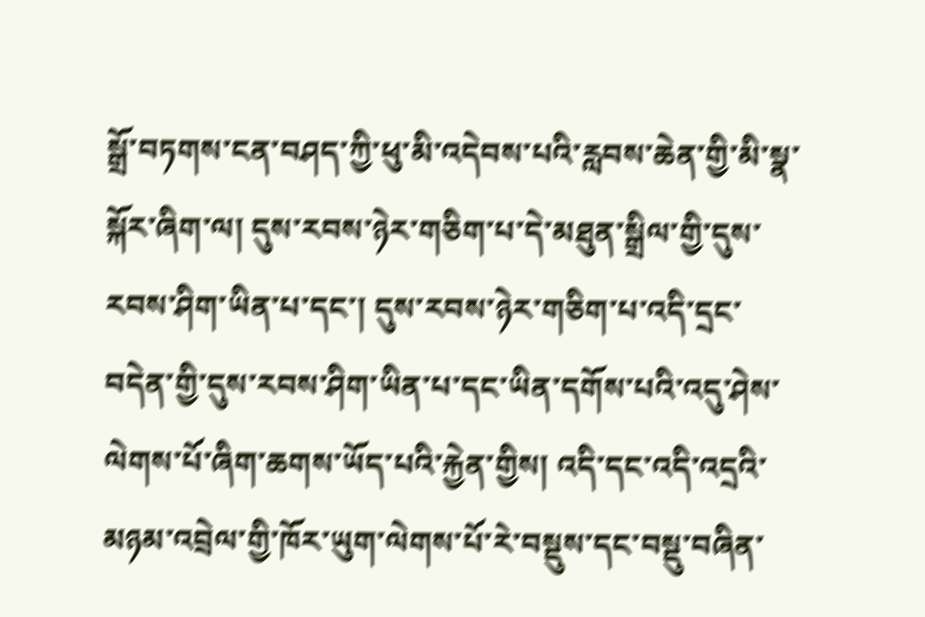སྒྲོ་བཏགས་ངན་བཤད་ཀྱི་ཕུ་མི་འདེབས་པའི་རླབས་ཆེན་གྱི་མི་སྣ་སྐོར་ཞིག་ལ། དུས་རབས་ཉེར་གཅིག་པ་དེ་མཐུན་སྒྲིལ་གྱི་དུས་རབས་ཤིག་ཡིན་པ་དང་། དུས་རབས་ཉེར་གཅིག་པ་འདི་དྲང་བདེན་གྱི་དུས་རབས་ཤིག་ཡིན་པ་དང་ཡིན་དགོས་པའི་འདུ་ཤེས་ལེགས་པོ་ཞིག་ཆགས་ཡོད་པའི་རྐྱེན་གྱིས། འདི་དང་འདི་འདྲའི་མཉམ་འབྲེལ་གྱི་ཁོར་ཡུག་ལེགས་པོ་རེ་བསྡུས་དང་བསྡུ་བཞིན་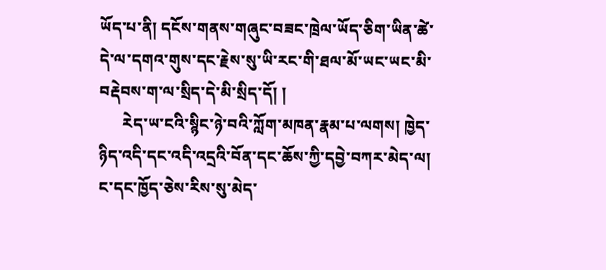ཡོད་པ་ནི། དངོས་གནས་གཞུང་བཟང་ཁྲེལ་ཡོད་ཅིག་ཡིན་ཚེ་དེ་ལ་དགའ་གུས་དང་རྗེས་སུ་ཡི་རང་གི་ཐལ་མོ་ཡང་ཡང་མི་བརྡེབས་ག་ལ་སྲིད་དེ་མི་སྲིད་དོ། །
      རེད་ཡ་ངའི་སྙིང་ཉེ་བའི་ཀློག་མཁན་རྣམ་པ་ལགས། ཁྱེད་ཉིད་འདི་དང་འདི་འདྲའི་བོན་དང་ཆོས་ཀྱི་དབྱེ་བཀར་མེད་ལ། ང་དང་ཁྱོད་ཅེས་རིས་སུ་མེད་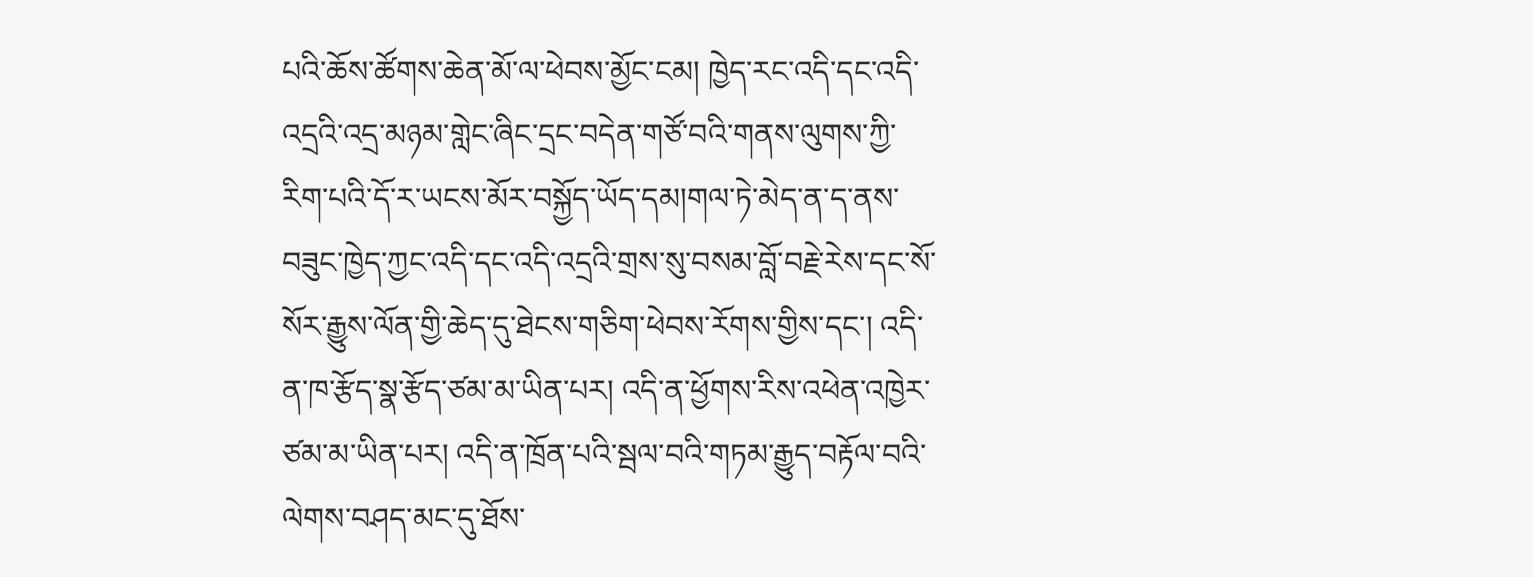པའི་ཆོས་ཚོགས་ཆེན་མོ་ལ་ཕེབས་མྱོང་ངམ། ཁྱེད་རང་འདི་དང་འདི་འདྲའི་འདྲ་མཉམ་གླེང་ཞིང་དྲང་བདེན་གཙོ་བའི་གནས་ལུགས་ཀྱི་རིག་པའི་དོ་ར་ཡངས་མོར་བསྐྱོད་ཡོད་དམ།གལ་ཏེ་མེད་ན་ད་ནས་བཟུང་ཁྱེད་ཀྱང་འདི་དང་འདི་འདྲའི་གྲས་སུ་བསམ་བློ་བརྗེ་རེས་དང་སོ་སོར་རྒྱུས་ལོན་གྱི་ཆེད་དུ་ཐེངས་གཅིག་ཕེབས་རོགས་གྱིས་དང་། འདི་ན་ཁ་རྩོད་སྣ་རྩོད་ཙམ་མ་ཡིན་པར། འདི་ན་ཕྱོགས་རིས་འཕེན་འཁྱེར་ཙམ་མ་ཡིན་པར། འདི་ན་ཁྲོན་པའི་སྦལ་བའི་གཏམ་རྒྱུད་བརྟོལ་བའི་ལེགས་བཤད་མང་དུ་ཐོས་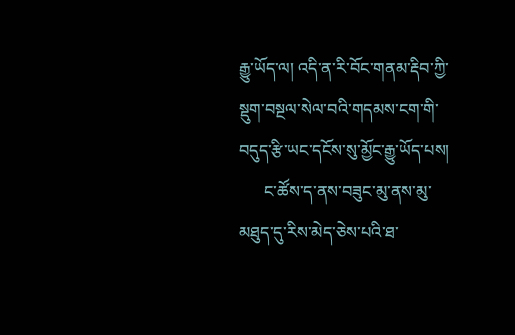རྒྱུ་ཡོད་ལ། འདི་ན་རི་བོང་གནམ་རྡིབ་ཀྱི་སྡུག་བསྔལ་སེལ་བའི་གདམས་ངག་གི་བདུད་རྩི་ཡང་དངོས་སུ་མྱོང་རྒྱུ་ཡོད་པས།
      ང་ཚོས་ད་ནས་བཟུང་མུ་ནས་མུ་མཐུད་དུ་རིས་མེད་ཅེས་པའི་ཐ་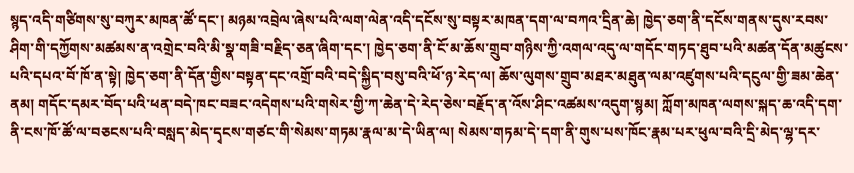སྙད་འདི་གཙིགས་སུ་བཀུར་མཁན་ཚོ་དང་། མཉམ་འབྲེལ་ཞེས་པའི་ལག་ལེན་འདི་དངོས་སུ་བསྟར་མཁན་དག་ལ་བཀའ་དྲིན་ཆེ། ཁྱེད་ཅག་ནི་དངོས་གནས་དུས་རབས་ཤིག་གི་དཀྱོགས་མཚམས་ན་འགྲེང་བའི་མི་སྣ་གཟི་བརྗིད་ཅན་ཞིག་དང་། ཁྱེད་ཅག་ནི་ངོ་མ་ཆོས་གྲུབ་གཉིས་ཀྱི་འགལ་འདུ་ལ་གདོང་གཏད་ཐུབ་པའི་མཚན་དོན་མཚུངས་པའི་དཔའ་བོ་ཁོ་ན་སྟེ། ཁྱེད་ཅག་ནི་དོན་གྱིས་བསྟན་དང་འགྲོ་བའི་བདེ་སྐྱིད་བསུ་བའི་ཕོ་ཉ་རེད་ལ། ཆོས་ལུགས་གྲུབ་མཐར་མཐུན་ལམ་འཛུགས་པའི་དངུལ་གྱི་ཟམ་ཆེན་ནམ། གདོང་དམར་བོད་པའི་ཕན་བདེ་ཁང་བཟང་འདེགས་པའི་གསེར་གྱི་ཀ་ཆེན་དེ་རེད་ཅེས་བརྗོད་ན་འོས་ཤིང་འཚམས་འདུག་སྙམ། ཀློག་མཁན་ལགས་སྐད་ཆ་འདི་དག་ནི་ངས་ཁོ་ཚོ་ལ་བཅངས་པའི་བསླད་མེད་དྭངས་གཙང་གི་སེམས་གཏམ་རྣལ་མ་དེ་ཡིན་ལ། སེམས་གཏམ་དེ་དག་ནི་གུས་པས་ཁོང་རྣམ་པར་ཕུལ་བའི་དྲི་མེད་ལྷ་དར་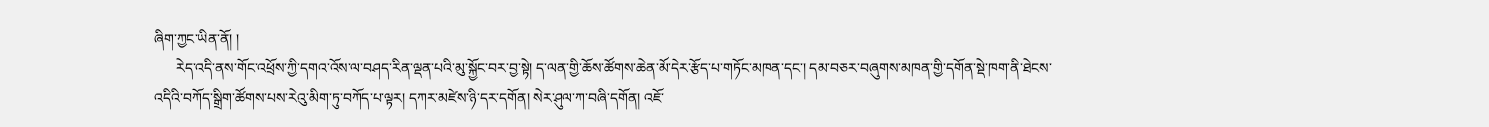ཞིག་ཀྱང་ཡིན་ནོ། །
      རེད་འདི་ནས་གོང་འཕྲོས་ཀྱི་དགའ་འོས་ལ་བཤད་རིན་ལྡན་པའི་མུ་སྐྱོང་བར་བྱ་སྟེ། ད་ལན་གྱི་ཆོས་ཚོགས་ཆེན་མོ་དེར་རྩོད་པ་གཏོང་མཁན་དང་། དམ་བཅར་བཞུགས་མཁན་གྱི་དགོན་སྡེ་ཁག་ནི་ཐེངས་འདིའི་བཀོད་སྒྲིག་ཚོགས་པས་རེའུ་མིག་ཏུ་བཀོད་པ་ལྟར། དཀར་མཛེས་ཉི་དར་དགོན། སེར་ཤུལ་ཀ་བཞི་དགོན། འཇོ་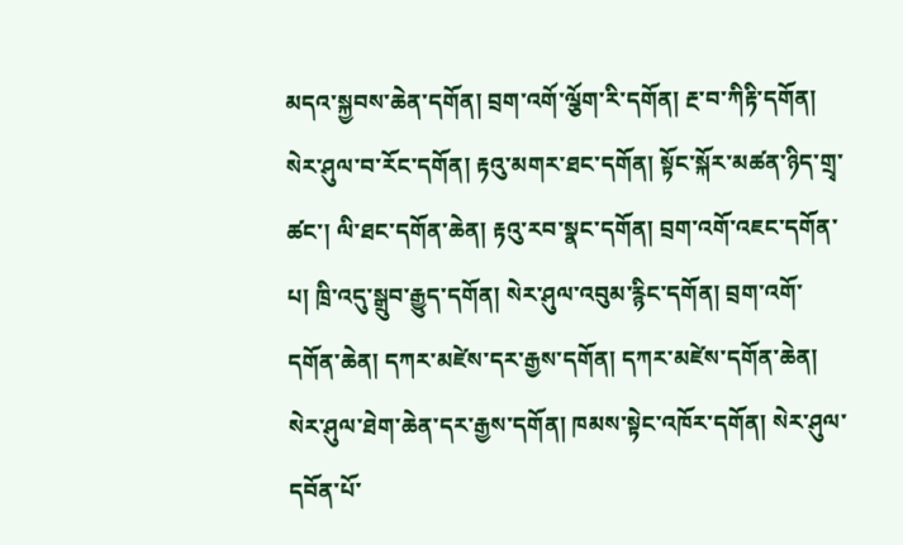མདའ་སྐྱབས་ཆེན་དགོན། བྲག་འགོ་ལྕོག་རི་དགོན། རྔ་བ་ཀིརྟི་དགོན། སེར་ཤུལ་བ་རོང་དགོན། རྟའུ་མགར་ཐང་དགོན། སྟོང་སྐོར་མཚན་ཉིད་གྲྭ་ཚང་། ལི་ཐང་དགོན་ཆེན། རྟའུ་རབ་སྣང་དགོན། བྲག་འགོ་འཇང་དགོན་པ། ཁྲི་འདུ་སྒྲུབ་རྒྱུད་དགོན། སེར་ཤུལ་འབུམ་རྙིང་དགོན། བྲག་འགོ་དགོན་ཆེན། དཀར་མཛེས་དར་རྒྱས་དགོན། དཀར་མཛེས་དགོན་ཆེན། སེར་ཤུལ་ཐེག་ཆེན་དར་རྒྱས་དགོན། ཁམས་སྟེང་འཁོར་དགོན། སེར་ཤུལ་དབོན་པོ་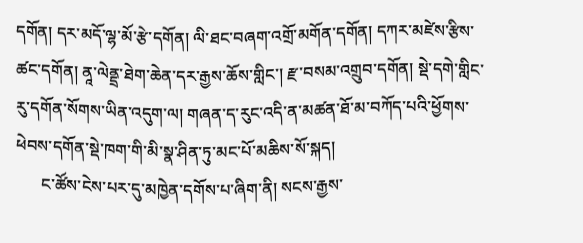དགོན། དར་མདོ་ལྷ་མོ་རྩེ་དགོན། ལི་ཐང་བཞག་འགྲོ་མགོན་དགོན། དཀར་མཛེས་རྩིས་ཚང་དགོན། ནཱ་ལེནྡྲ་ཐེག་ཆེན་དར་རྒྱས་ཆོས་གླིང་། རྫ་བསམ་འགྲུབ་དགོན། སྡེ་དགེ་གླིང་རུ་དགོན་སོགས་ཡིན་འདུག་ལ། གཞན་ད་རུང་འདི་ན་མཚན་ཐོ་མ་བཀོད་པའི་ཕྱོགས་ཕེབས་དགོན་སྡེ་ཁག་གི་མི་སྣ་ཤིན་ཏུ་མང་པོ་མཆིས་སོ་སྐད།
      ང་ཚོས་ངེས་པར་དུ་མཁྱེན་དགོས་པ་ཞིག་ནི། སངས་རྒྱས་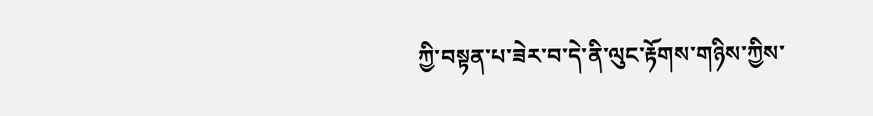ཀྱི་བསྟན་པ་ཟེར་བ་དེ་ནི་ལུང་རྟོགས་གཉིས་ཀྱིས་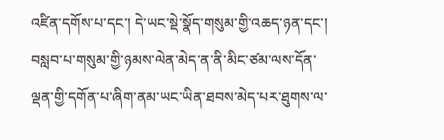འཛིན་དགོས་པ་དང་། དེ་ཡང་སྡེ་སྣོད་གསུམ་གྱི་འཆད་ཉན་དང་། བསླབ་པ་གསུམ་གྱི་ཉམས་ལེན་མེད་ན་ནི་མིང་ཙམ་ལས་དོན་ལྡན་གྱི་དགོན་པ་ཞིག་ནམ་ཡང་ཡིན་ཐབས་མེད་པར་ཐུགས་ལ་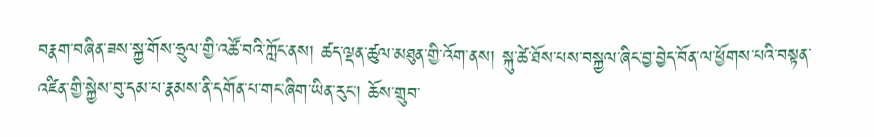བརྣག་བཞིན་ཟས་སྐྱ་གོས་ཧྲུལ་གྱི་འཚོ་བའི་ཀློང་ནས། ཚད་ལྡན་ཚུལ་མཐུན་གྱི་འོག་ནས། སྐུ་ཚེ་ཐོས་པས་བསྐྱལ་ཞིང་བྱ་བྱེད་བོན་ལ་ཕྱོགས་པའི་བསྟན་འཛིན་གྱི་སྐྱེས་བུ་དམ་པ་རྣམས་ནི་དགོན་པ་གང་ཞིག་ཡིན་རུང་། ཆོས་གྲུབ་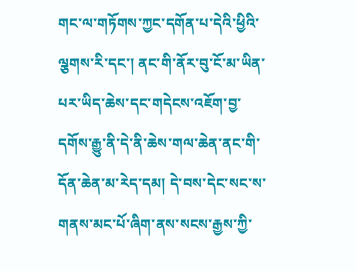གང་ལ་གཏོགས་ཀྱང་དགོན་པ་དེའི་ཕྱིའི་ལྕགས་རི་དང་། ནང་གི་ནོར་བུ་ངོ་མ་ཡིན་པར་ཡིད་ཆེས་དང་གདེངས་འཇོག་བྱ་དགོས་རྒྱུ་ནི་དེ་ནི་ཆེས་གལ་ཆེན་ནང་གི་དོན་ཆེན་མ་རེད་དམ། དེ་བས་དེང་སང་ས་གནས་མང་པོ་ཞིག་ནས་སངས་རྒྱས་ཀྱི་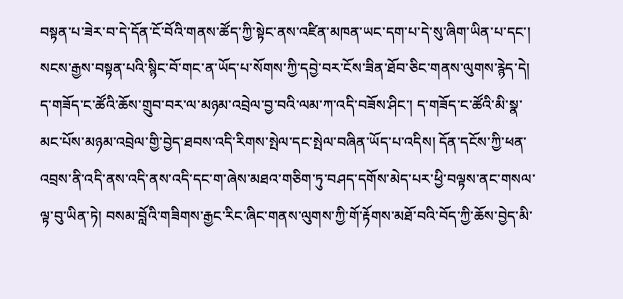བསྟན་པ་ཟེར་བ་དེ་དོན་ངོ་བོའི་གནས་ཚོད་ཀྱི་སྟེང་ནས་འཛིན་མཁན་ཡང་དག་པ་དེ་སུ་ཞིག་ཡིན་པ་དང་། སངས་རྒྱས་བསྟན་པའི་སྙིང་བོ་གང་ན་ཡོད་པ་སོགས་ཀྱི་དབྱེ་བར་ངོས་ཟིན་ཐོབ་ཅིང་གནས་ལུགས་རྙེད་དེ། ད་གཟོད་ང་ཚོའི་ཆོས་གྲུབ་བར་ལ་མཉམ་འབྲེལ་བྱ་བའི་ལམ་ཀ་འདི་བཟོས་ཤིང་། ད་གཟོད་ང་ཚོའི་མི་སྣ་མང་པོས་མཉམ་འབྲེལ་གྱི་བྱེད་ཐབས་འདི་རིགས་སྤེལ་དང་སྤེལ་བཞིན་ཡོད་པ་འདིས། དོན་དངོས་ཀྱི་ཕན་འབྲས་ནི་འདི་ནས་འདི་ནས་འདི་དང་ག་ཞེས་མཐའ་གཅིག་ཏུ་བཤད་དགོས་མེད་པར་ཕྱི་བལྟས་ནང་གསལ་ལྟ་བུ་ཡིན་ཏེ། བསམ་བློའི་གཟིགས་རྒྱང་རིང་ཞིང་གནས་ལུགས་ཀྱི་གོ་རྟོགས་མཐོ་བའི་བོད་ཀྱི་ཆོས་བྱེད་མི་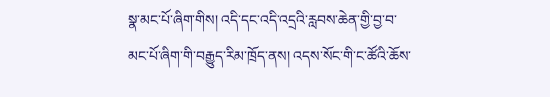སྣ་མང་པོ་ཞིག་གིས། འདི་དང་འདི་འདྲའི་རླབས་ཆེན་གྱི་བྱ་བ་མང་པོ་ཞིག་གི་བརྒྱུད་རིམ་ཁྲོད་ནས། འདས་སོང་གི་ང་ཚོའི་ཆོས་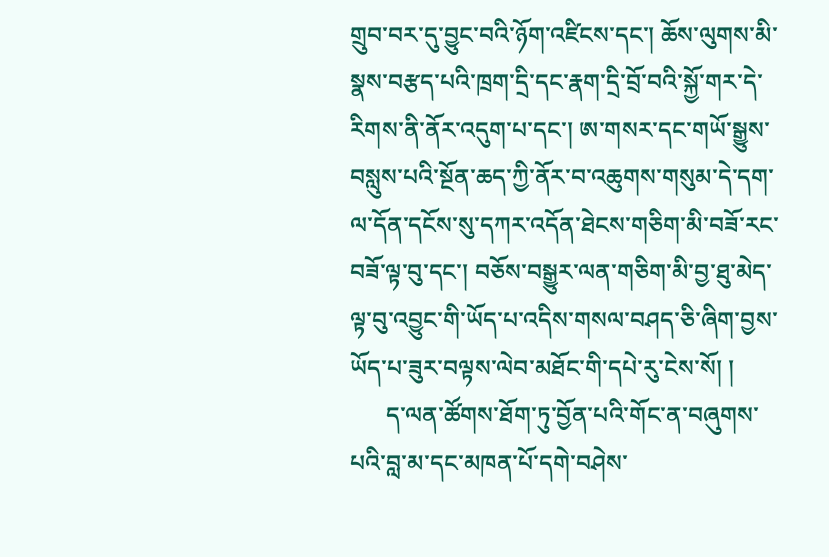གྲུབ་བར་དུ་བྱུང་བའི་ཉོག་འཛིངས་དང་། ཆོས་ལུགས་མི་སྣས་བརྩད་པའི་ཁྲག་དྲི་དང་རྣག་དྲི་བྲོ་བའི་སྐྱོ་གར་དེ་རིགས་ནི་ནོར་འདུག་པ་དང་། ཨ་གསར་དང་གཡོ་སྒྱུས་བསླུས་པའི་སྔོན་ཆད་ཀྱི་ནོར་བ་འཆུགས་གསུམ་དེ་དག་ལ་དོན་དངོས་སུ་དཀར་འདོན་ཐེངས་གཅིག་མི་བཟོ་རང་བཟོ་ལྟ་བུ་དང་། བཅོས་བསྒྱུར་ལན་གཅིག་མི་བྱ་ཐུ་མེད་ལྟ་བུ་འབྱུང་གི་ཡོད་པ་འདིས་གསལ་བཤད་ཅི་ཞིག་བྱས་ཡོད་པ་ཟུར་བལྟས་ལེབ་མཐོང་གི་དཔེ་རུ་ངེས་སོ། །
      ད་ལན་ཚོགས་ཐོག་ཏུ་བྱོན་པའི་གོང་ན་བཞུགས་པའི་བླ་མ་དང་མཁན་པོ་དགེ་བཤེས་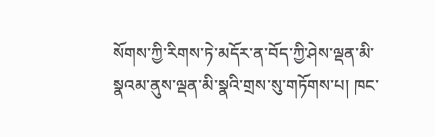སོགས་ཀྱི་རིགས་ཏེ་མདོར་ན་བོད་ཀྱི་ཤེས་ལྡན་མི་སྣའམ་ནུས་ལྡན་མི་སྣའི་གྲས་སུ་གཏོགས་པ། ཁང་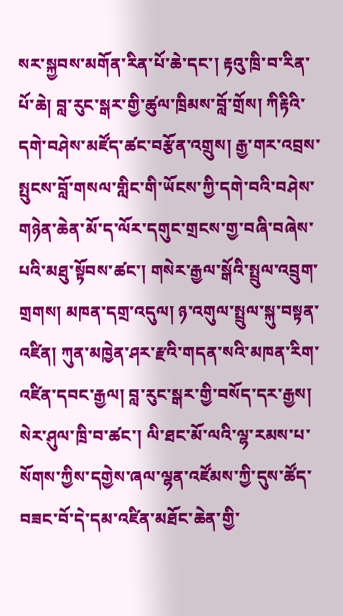སར་སྐྱབས་མགོན་རིན་པོ་ཆེ་དང་། རྟའུ་ཁྲི་བ་རིན་པོ་ཆེ། བླ་རུང་སྒར་གྱི་ཚུལ་ཁྲིམས་བློ་གྲོས། ཀིརྟིའི་དགེ་བཤེས་མཛོད་ཚང་བརྩོན་འགྲུས། རྒྱ་གར་འབྲས་སྤུངས་བློ་གསལ་གླིང་གི་ཡོངས་ཀྱི་དགེ་བའི་བཤེས་གཉེན་ཆེན་མོ་ད་ལོར་དགུང་གྲངས་གྱ་བཞི་བཞེས་པའི་མཐུ་སྟོབས་ཚང་། གསེར་རྒྱལ་སྒོའི་སྤྲུལ་འབྲུག་གྲགས། མཁན་དགྲ་འདུལ། ཉ་འགུལ་སྤྲུལ་སྐུ་བསྟན་འཛིན། ཀུན་མཁྱེན་ཤར་རྫའི་གདན་སའི་མཁན་རིག་འཛིན་དབང་རྒྱལ། བླ་རུང་སྒར་གྱི་བསོད་དར་རྒྱས། སེར་ཤུལ་ཁྲི་བ་ཚང་། ལི་ཐང་མོ་ལའི་ལྷ་རམས་པ་སོགས་ཀྱིས་དགྱེས་ཞལ་ལྷན་འཛོམས་ཀྱི་དུས་ཚོད་བཟང་བོ་དེ་དམ་འཛིན་མཐོང་ཆེན་གྱི་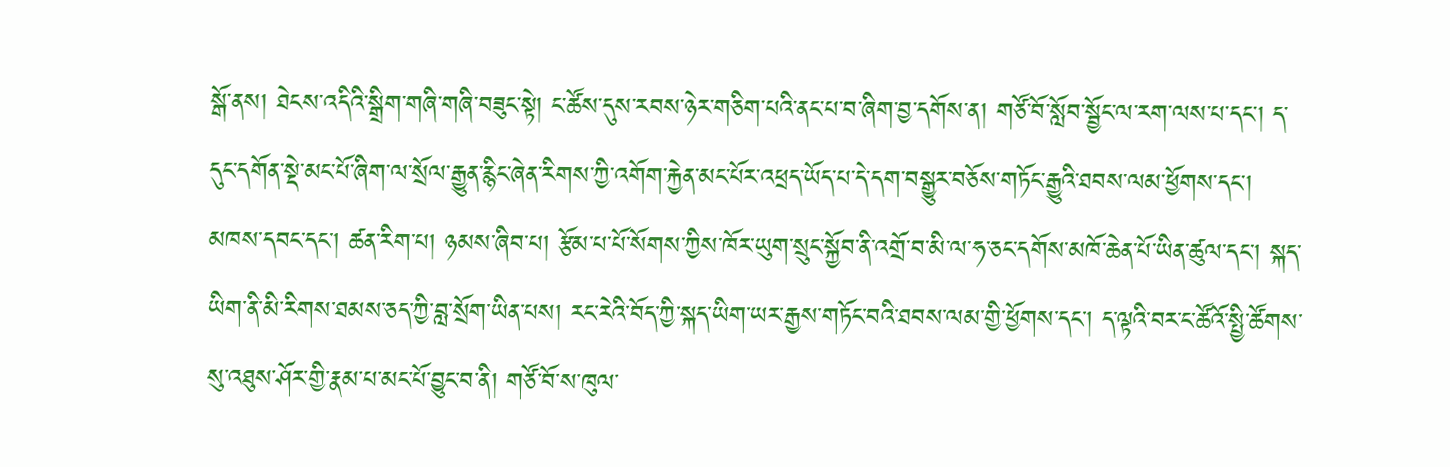སྒོ་ནས། ཐེངས་འདིའི་སྒྲིག་གཞི་གཞི་བཟུང་སྟེ། ང་ཚོས་དུས་རབས་ཉེར་གཅིག་པའི་ནང་པ་བ་ཞིག་བྱ་དགོས་ན། གཙོ་བོ་སློབ་སྦྱོང་ལ་རག་ལས་པ་དང་། ད་དུང་དགོན་སྡེ་མང་པོ་ཞིག་ལ་སྲོལ་རྒྱུན་རྙིང་ཞེན་རིགས་ཀྱི་འགོག་རྐྱེན་མང་པོར་འཕྲད་ཡོད་པ་དེ་དག་བསྒྱུར་བཅོས་གཏོང་རྒྱུའི་ཐབས་ལམ་ཕྱོགས་དང་། མཁས་དབང་དང་། ཚན་རིག་པ། ཉམས་ཞིབ་པ། རྩོམ་པ་པོ་སོགས་ཀྱིས་ཁོར་ཡུག་སྲུང་སྐྱོབ་ནི་འགྲོ་བ་མི་ལ་ཧ་ཅང་དགོས་མཁོ་ཆེན་པོ་ཡིན་ཚུལ་དང་། སྐད་ཡིག་ནི་མི་རིགས་ཐམས་ཅད་ཀྱི་བླ་སྲོག་ཡིན་པས། རང་རེའི་བོད་ཀྱི་སྐད་ཡིག་ཡར་རྒྱས་གཏོང་བའི་ཐབས་ལམ་གྱི་ཕྱོགས་དང་། ད་ལྟའི་བར་ང་ཚོའོ་སྤྱི་ཚོགས་སུ་འཐུས་ཤོར་གྱི་རྣམ་པ་མང་པོ་བྱུང་བ་ནི། གཙོ་བོ་ས་ཁུལ་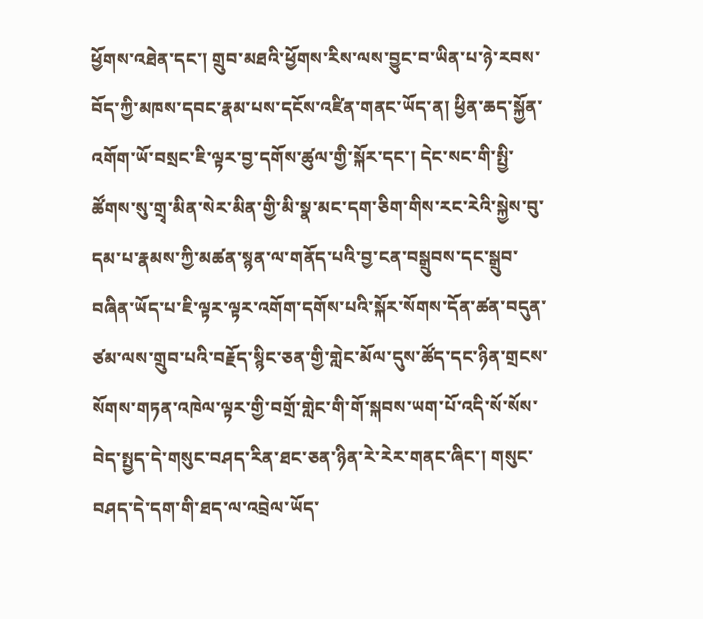ཕྱོགས་འཐེན་དང་། གྲུབ་མཐའི་ཕྱོགས་རིས་ལས་བྱུང་བ་ཡིན་པ་ཉེ་རབས་བོད་ཀྱི་མཁས་དབང་རྣམ་པས་དངོས་འཛིན་གནང་ཡོད་ན། ཕྱིན་ཆད་སྐྱོན་འགོག་ཡོ་བསྲང་ཇི་ལྟར་བྱ་དགོས་ཚུལ་གྱི་སྐོར་དང་། དེང་སང་གི་སྤྱི་ཚོགས་སུ་གྲྭ་མིན་སེར་མིན་གྱི་མི་སྣ་མང་དག་ཅིག་གིས་རང་རེའི་སྐྱེས་བུ་དམ་པ་རྣམས་ཀྱི་མཚན་སྙན་ལ་གནོད་པའི་བྱ་ངན་བསྒྲུབས་དང་སྒྲུབ་བཞིན་ཡོད་པ་ཇི་ལྟར་ལྟར་འགོག་དགོས་པའི་སྐོར་སོགས་དོན་ཚན་བདུན་ཙམ་ལས་གྲུབ་པའི་བརྗོད་སྙིང་ཅན་གྱི་གླེང་མོལ་དུས་ཚོད་དང་ཉིན་གྲངས་སོགས་གཏན་འཁེལ་ལྟར་གྱི་བགྲོ་གླེང་གི་གོ་སྐབས་ཡག་པོ་འདི་སོ་སོས་བེད་སྤྱད་དེ་གསུང་བཤད་རིན་ཐང་ཅན་ཉིན་རེ་རེར་གནང་ཞིང་། གསུང་བཤད་དེ་དག་གི་ཐད་ལ་འབྲེལ་ཡོད་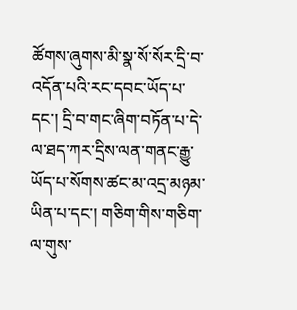ཚོགས་ཞུགས་མི་སྣ་སོ་སོར་དྲི་བ་འདོན་པའི་རང་དབང་ཡོད་པ་དང་། དྲི་བ་གང་ཞིག་བཏོན་པ་དེ་ལ་ཐད་ཀར་དྲིས་ལན་གནང་རྒྱུ་ཡོད་པ་སོགས་ཚང་མ་འདྲ་མཉམ་ཡིན་པ་དང་། གཅིག་གིས་གཅིག་ལ་གུས་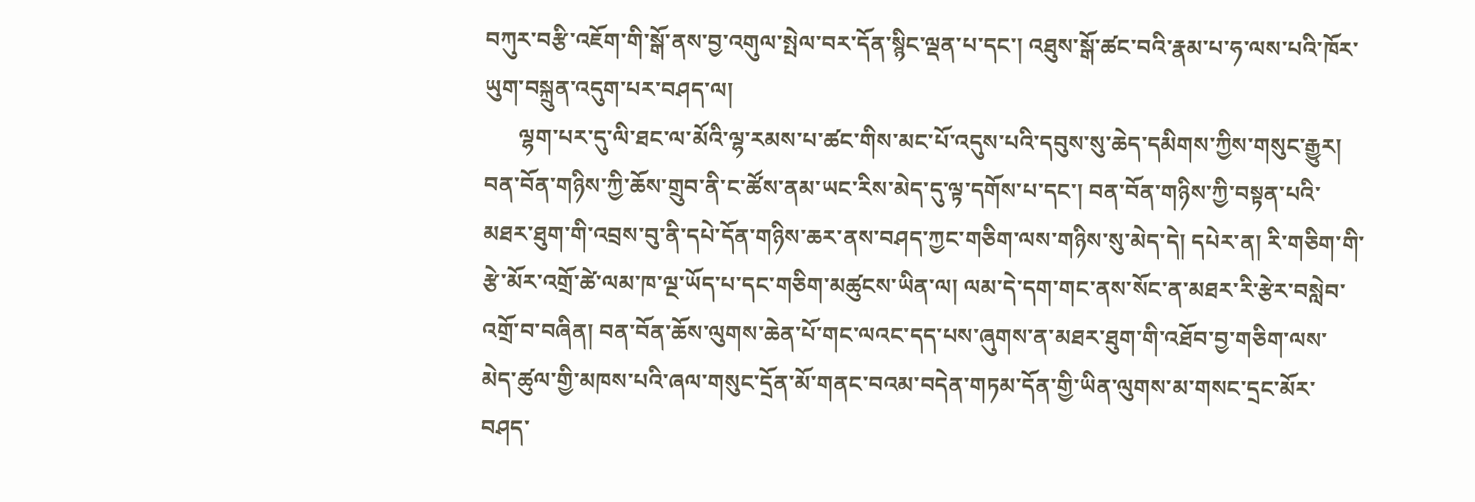བཀུར་བརྩི་འཇོག་གི་སྒོ་ནས་བྱ་འགུལ་སྤེལ་བར་དོན་སྙིང་ལྡན་པ་དང་། འཐུས་སྒོ་ཚང་བའི་རྣམ་པ་ཧ་ལས་པའི་ཁོར་ཡུག་བསྐྲུན་འདུག་པར་བཤད་ལ།
      ལྷག་པར་དུ་ལི་ཐང་ལ་མོའི་ལྷ་རམས་པ་ཚང་གིས་མང་པོ་འདུས་པའི་དབུས་སུ་ཆེད་དམིགས་ཀྱིས་གསུང་རྒྱུར། བན་བོན་གཉིས་ཀྱི་ཆོས་གྲུབ་ནི་ང་ཚོས་ནམ་ཡང་རིས་མེད་དུ་ལྟ་དགོས་པ་དང་། བན་བོན་གཉིས་ཀྱི་བསྟན་པའི་མཐར་ཐུག་གི་འབྲས་བུ་ནི་དཔེ་དོན་གཉིས་ཆར་ནས་བཤད་ཀྱང་གཅིག་ལས་གཉིས་སུ་མེད་དེ། དཔེར་ན། རི་གཅིག་གི་རྩེ་མོར་འགྲོ་ཚེ་ལམ་ཁ་ལྔ་ཡོད་པ་དང་གཅིག་མཚུངས་ཡིན་ལ། ལམ་དེ་དག་གང་ནས་སོང་ན་མཐར་རི་རྩེར་བསླེབ་འགྲོ་བ་བཞིན། བན་བོན་ཆོས་ལུགས་ཆེན་པོ་གང་ལའང་དད་པས་ཞུགས་ན་མཐར་ཐུག་གི་འཐོབ་བྱ་གཅིག་ལས་མེད་ཚུལ་གྱི་མཁས་པའི་ཞལ་གསུང་དྲོན་མོ་གནང་བའམ་བདེན་གཏམ་དོན་གྱི་ཡིན་ལུགས་མ་གསང་དྲང་མོར་བཤད་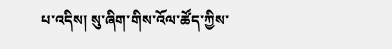པ་འདིས། སུ་ཞིག་གིས་འོལ་ཚོད་ཀྱིས་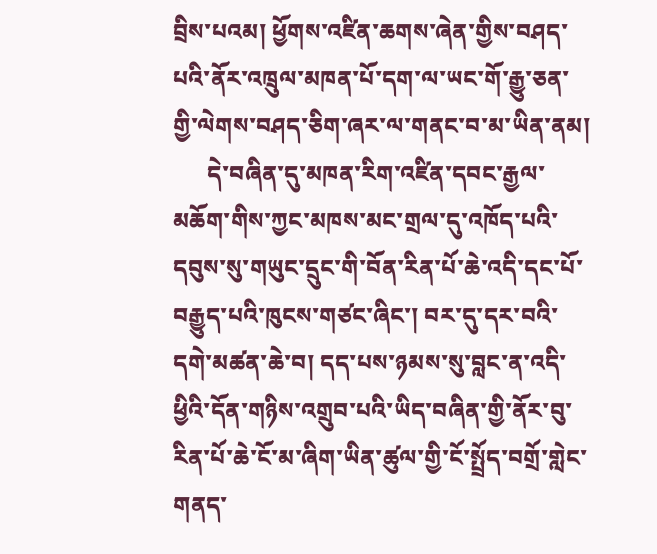བྲིས་པའམ། ཕྱོགས་འཛིན་ཆགས་ཞེན་གྱིས་བཤད་པའི་ནོར་འཁྲུལ་མཁན་པོ་དག་ལ་ཡང་གོ་རྒྱུ་ཅན་གྱི་ལེགས་བཤད་ཅིག་ཞར་ལ་གནང་བ་མ་ཡིན་ནམ།
      དེ་བཞིན་དུ་མཁན་རིག་འཛིན་དབང་རྒྱལ་མཆོག་གིས་ཀྱང་མཁས་མང་གྲལ་དུ་འཁོད་པའི་དབུས་སུ་གཡུང་དྲུང་གི་བོན་རིན་པོ་ཆེ་འདི་དང་པོ་བརྒྱུད་པའི་ཁུངས་གཙང་ཞིང་། བར་དུ་དར་བའི་དགེ་མཚན་ཆེ་བ། དད་པས་ཉམས་སུ་བླང་ན་འདི་ཕྱིའི་དོན་གཉིས་འགྲུབ་པའི་ཡིད་བཞིན་གྱི་ནོར་བུ་རིན་པོ་ཆེ་ངོ་མ་ཞིག་ཡིན་ཚུལ་གྱི་ངོ་སྤྲོད་བགྲོ་གླེང་གནད་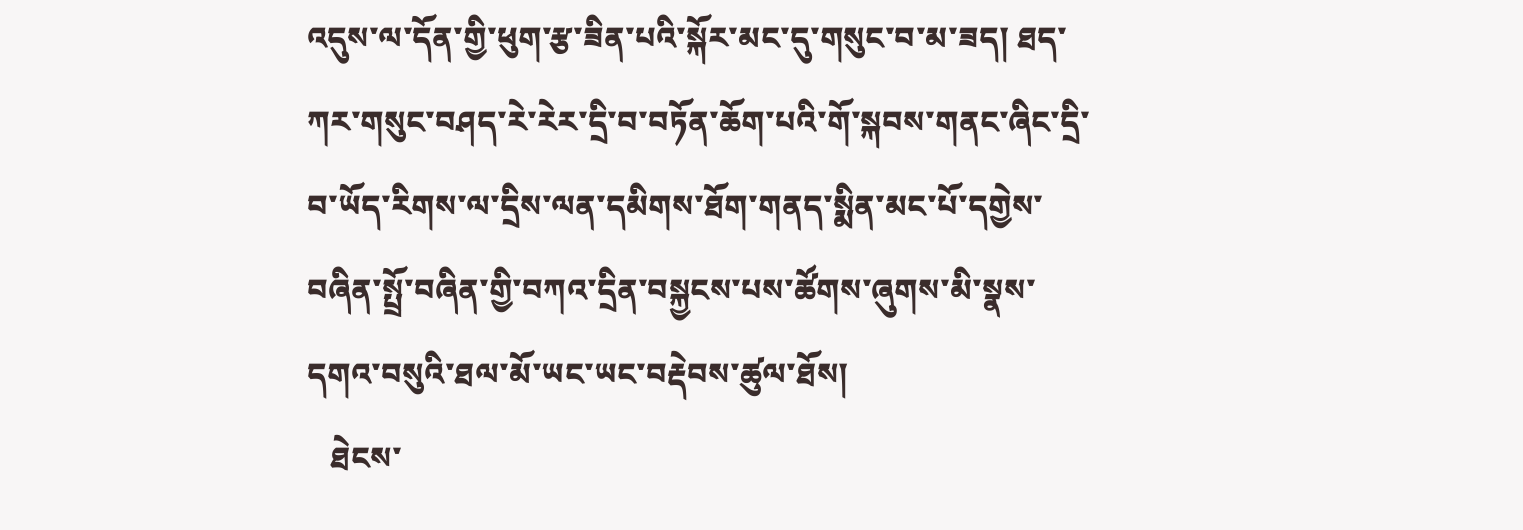འདུས་ལ་དོན་གྱི་ཕུག་རྩ་ཟིན་པའི་སྐོར་མང་དུ་གསུང་བ་མ་ཟད། ཐད་ཀར་གསུང་བཤད་རེ་རེར་དྲི་བ་བཏོན་ཆོག་པའི་གོ་སྐབས་གནང་ཞིང་དྲི་བ་ཡོད་རིགས་ལ་དྲིས་ལན་དམིགས་ཐོག་གནད་སྨིན་མང་པོ་དགྱེས་བཞིན་སྤྲོ་བཞིན་གྱི་བཀའ་དྲིན་བསྐྱངས་པས་ཚོགས་ཞུགས་མི་སྣས་དགའ་བསུའི་ཐལ་མོ་ཡང་ཡང་བརྡེབས་ཚུལ་ཐོས།
   ཐེངས་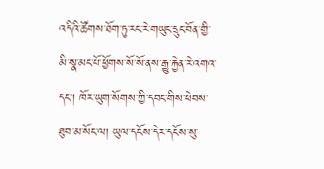འདིའི་ཚོགས་ཐོག་ཏུ་རང་རེ་གཡུང་དྲུང་བོན་གྱི་མི་སྣ་མང་པོ་ཕྱོགས་སོ་སོ་ནས་རྒྱུ་རྐྱེན་རེ་འགའ་དང་། ཁོར་ཡུག་སོགས་ཀྱི་དབང་གིས་ཕེབས་ཐུབ་མ་སོང་ལ། ཡུལ་དངོས་དེར་དངོས་སུ་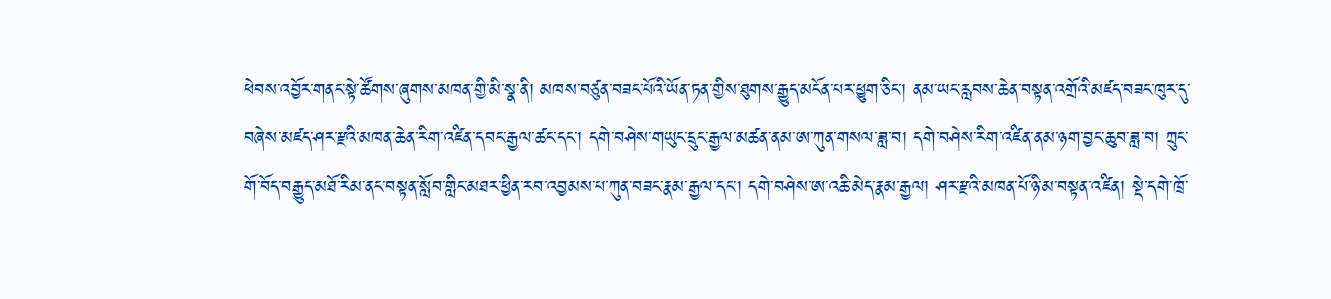ཕེབས་འབྱོར་གནང་སྟེ་ཚོགས་ཞུགས་མཁན་གྱི་མི་སྣ་ནི། མཁས་བཙུན་བཟང་པོའི་ཡོན་ཏན་གྱིས་ཐུགས་རྒྱུད་མངོན་པར་ཕྱུག་ཅིང་། ནམ་ཡང་རླབས་ཆེན་བསྟན་འགྲོའི་མཛད་བཟང་ཁུར་དུ་བཞེས་མཛད་ཤར་རྫའི་མཁན་ཆེན་རིག་འཛིན་དབང་རྒྱལ་ཚང་དང་། དགེ་བཤེས་གཡུང་དྲུང་རྒྱལ་མཚན་ནམ་ཨ་ཀུན་གསལ་ཟླ་བ། དགེ་བཤེས་རིག་འཛིན་ནམ་ཉག་བྱང་ཆུབ་ཟླ་བ། ཀྲུང་གོ་བོད་བརྒྱུད་མཐོ་རིམ་ནང་བསྟན་སློབ་གླིང་མཐར་ཕྱིན་རབ་འབྱམས་པ་ཀུན་བཟང་རྣམ་རྒྱལ་དང་། དགེ་བཤེས་ཨ་འཆི་མེད་རྣམ་རྒྱལ། ཤར་རྫའི་མཁན་པོ་ཉི་མ་བསྟན་འཛིན། སྡེ་དགེ་ཁྲོ་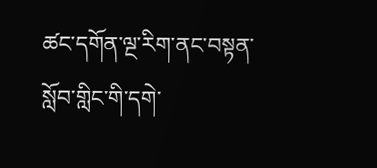ཚང་དགོན་ལྔ་རིག་ནང་བསྟན་སློབ་གླིང་གི་དགེ་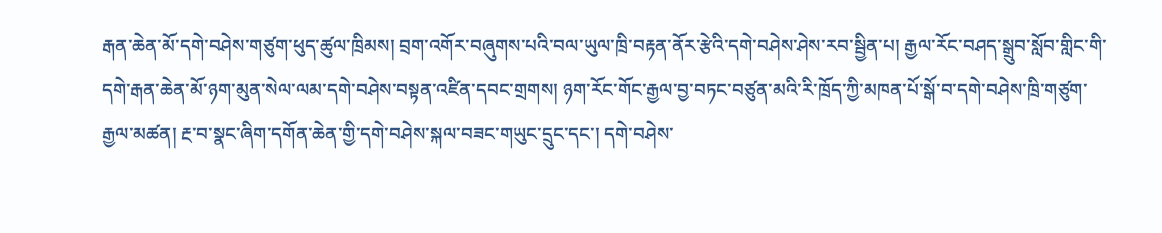རྒན་ཆེན་མོ་དགེ་བཤེས་གཙུག་ཕུད་ཚུལ་ཁྲིམས། བྲག་འགོར་བཞུགས་པའི་བལ་ཡུལ་ཁྲི་བརྟན་ནོར་རྩེའི་དགེ་བཤེས་ཤེས་རབ་སྦྱིན་པ། རྒྱལ་རོང་བཤད་སྒྲུབ་སློབ་གླིང་གི་དགེ་རྒན་ཆེན་མོ་ཉག་མུན་སེལ་ལམ་དགེ་བཤེས་བསྟན་འཛིན་དབང་གྲགས། ཉག་རོང་གོང་རྒྱལ་བྱ་བཏང་བཙུན་མའི་རི་ཁྲོད་ཀྱི་མཁན་པོ་སྒོ་བ་དགེ་བཤེས་ཁྲི་གཙུག་རྒྱལ་མཚན། རྔ་བ་སྣང་ཞིག་དགོན་ཆེན་གྱི་དགེ་བཤེས་སྐལ་བཟང་གཡུང་དྲུང་དང་། དགེ་བཤེས་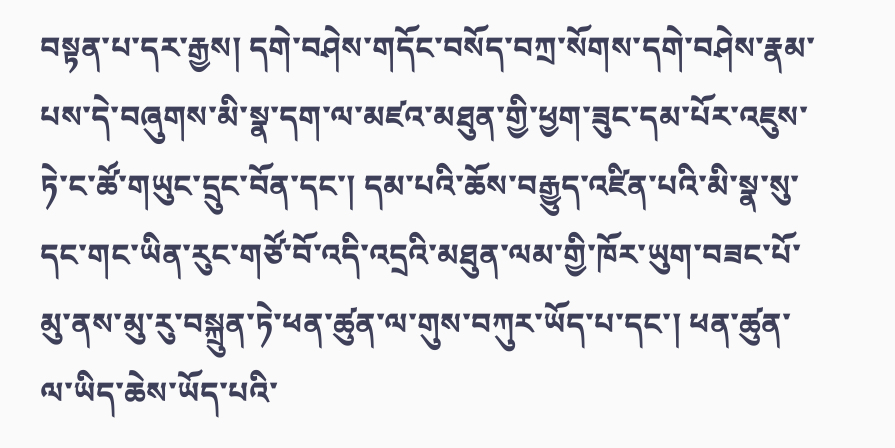བསྟན་པ་དར་རྒྱས། དགེ་བཤེས་གདོང་བསོད་བཀྲ་སོགས་དགེ་བཤེས་རྣམ་པས་དེ་བཞུགས་མི་སྣ་དག་ལ་མཛའ་མཐུན་གྱི་ཕྱག་ཟུང་དམ་པོར་འཇུས་ཏེ་ང་ཚོ་གཡུང་དྲུང་བོན་དང་། དམ་པའི་ཆོས་བརྒྱུད་འཛིན་པའི་མི་སྣ་སུ་དང་གང་ཡིན་རུང་གཙོ་བོ་འདི་འདྲའི་མཐུན་ལམ་གྱི་ཁོར་ཡུག་བཟང་པོ་མུ་ནས་མུ་རུ་བསྐྲུན་ཏེ་ཕན་ཚུན་ལ་གུས་བཀུར་ཡོད་པ་དང་། ཕན་ཚུན་ལ་ཡིད་ཆེས་ཡོད་པའི་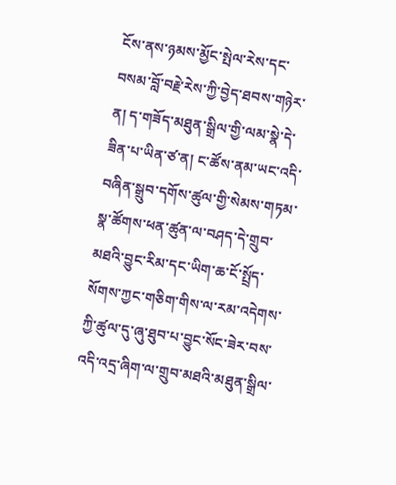ངོས་ནས་ཉམས་མྱོང་སྤེལ་རེས་དང་བསམ་བློ་བརྗེ་རེས་ཀྱི་བྱེད་ཐབས་གཉེར་ན། ད་གཟོད་མཐུན་སྒྲིལ་གྱི་ལམ་སྣེ་དེ་ཟིན་པ་ཡིན་ཙ་ན། ང་ཚོས་ནམ་ཡང་འདི་བཞིན་སྒྲུབ་དགོས་ཚུལ་གྱི་སེམས་གཏམ་སྣ་ཚོགས་ཕན་ཚུན་ལ་བཤད་དེ་གྲུབ་མཐའི་བྱུང་རིམ་དང་ཡིག་ཆ་ངོ་སྤྲོད་སོགས་ཀྱང་གཅིག་གིས་ལ་རམ་འདེགས་ཀྱི་ཚུལ་དུ་ཞུ་ཐུབ་པ་བྱུང་སོང་ཟེར་བས་འདི་འདྲ་ཞིག་ལ་གྲུབ་མཐའི་མཐུན་སྒྲིལ་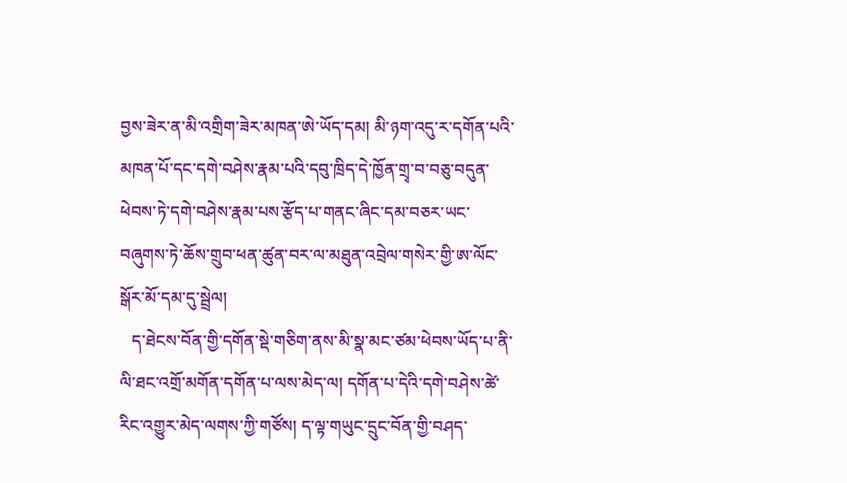བྱས་ཟེར་ན་མི་འགྲིག་ཟེར་མཁན་ཨེ་ཡོད་དམ། མི་ཉག་འདུ་ར་དགོན་པའི་མཁན་པོ་དང་དགེ་བཤེས་རྣམ་པའི་དབུ་ཁྲིད་དེ་ཁྱོན་གྲྭ་བ་བཅུ་བདུན་ཕེབས་ཏེ་དགེ་བཤེས་རྣམ་པས་རྩོད་པ་གནང་ཞིང་དམ་བཅར་ཡང་བཞུགས་ཏེ་ཆོས་གྲུབ་ཕན་ཚུན་བར་ལ་མཐུན་འབྲེལ་གསེར་གྱི་ཨ་ལོང་སྒོར་མོ་དམ་དུ་སྦྲེལ།
   ད་ཐེངས་བོན་གྱི་དགོན་སྡེ་གཅིག་ནས་མི་སྣ་མང་ཙམ་ཕེབས་ཡོད་པ་ནི་ལི་ཐང་འགྲོ་མགོན་དགོན་པ་ལས་མེད་ལ། དགོན་པ་དེའི་དགེ་བཤེས་ཚེ་རིང་འགྱུར་མེད་ལགས་ཀྱི་གཙོས། ད་ལྟ་གཡུང་དྲུང་བོན་གྱི་བཤད་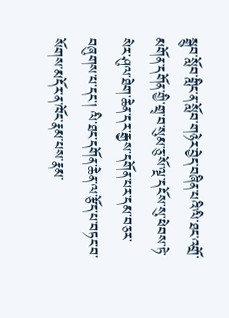སྒྲུབ་སློབ་གླིང་ན་སློབ་གཉེར་བྱེད་བཞིན་པའི་ལི་ཐང་འགྲོ་མགོན་དགོན་གྱི་གྲྭ་བ་སུམ་ཅུ་སོ་ལྔ་དངོས་སུ་ཕེབས་ཏེ་སེར་ཤུལ་ཐེག་ཆེན་དར་རྒྱས་དགོན་པར་དམ་བཅར་བཞུགས་པ་དང་། ལི་ཐང་དགོན་ཆེན་ལ་རྩོད་པ་བཏང་བ་སོགས་མདོར་ན་ཁོང་རྣམ་པས་རྣམ་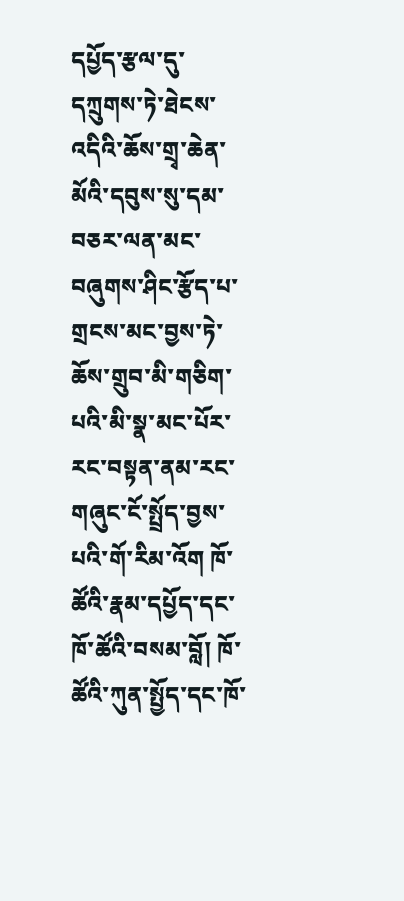དཔྱོད་རྩལ་དུ་དཀྲུགས་ཏེ་ཐེངས་འདིའི་ཆོས་གྲྭ་ཆེན་མོའི་དབུས་སུ་དམ་བཅར་ལན་མང་བཞུགས་ཤིང་རྩོད་པ་གྲངས་མང་བྱས་ཏེ་ཆོས་གྲུབ་མི་གཅིག་པའི་མི་སྣ་མང་པོར་རང་བསྟན་ནམ་རང་གཞུང་ངོ་སྤྲོད་བྱས་པའི་གོ་རིམ་འོག ཁོ་ཚོའི་རྣམ་དཔྱོད་དང་ཁོ་ཚོའི་བསམ་བློ། ཁོ་ཚོའི་ཀུན་སྤྱོད་དང་ཁོ་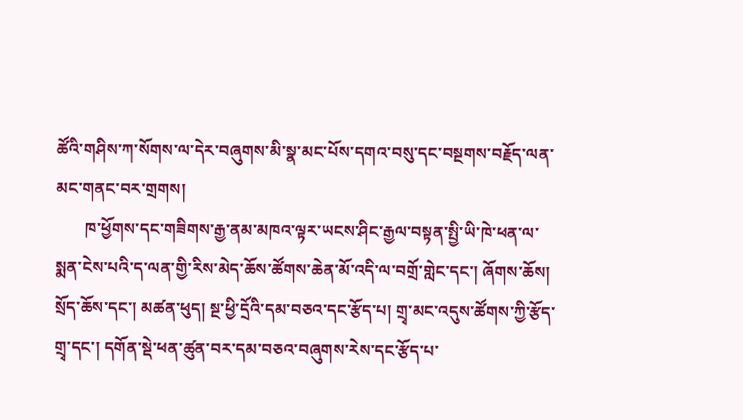ཚོའི་གཤིས་ཀ་སོགས་ལ་དེར་བཞུགས་མི་སྣ་མང་པོས་དགའ་བསུ་དང་བསྔགས་བརྗོད་ལན་མང་གནང་བར་གྲགས།
       ཁ་ཕྱོགས་དང་གཟིགས་རྒྱ་ནམ་མཁའ་ལྟར་ཡངས་ཤིང་རྒྱལ་བསྟན་སྤྱི་ཡི་ཁེ་ཕན་ལ་སྨན་ངེས་པའི་ད་ལན་གྱི་རིས་མེད་ཆོས་ཚོགས་ཆེན་མོ་འདི་ལ་བགྲོ་གླེང་དང་། ཞོགས་ཆོས། སྲོད་ཆོས་དང་། མཚན་ཕུད། སྔ་ཕྱི་དྲོའི་དམ་བཅའ་དང་རྩོད་པ། གྲྭ་མང་འདུས་ཚོགས་ཀྱི་རྩོད་གྲྭ་དང་། དགོན་སྡེ་ཕན་ཚུན་བར་དམ་བཅའ་བཞུགས་རེས་དང་རྩོད་པ་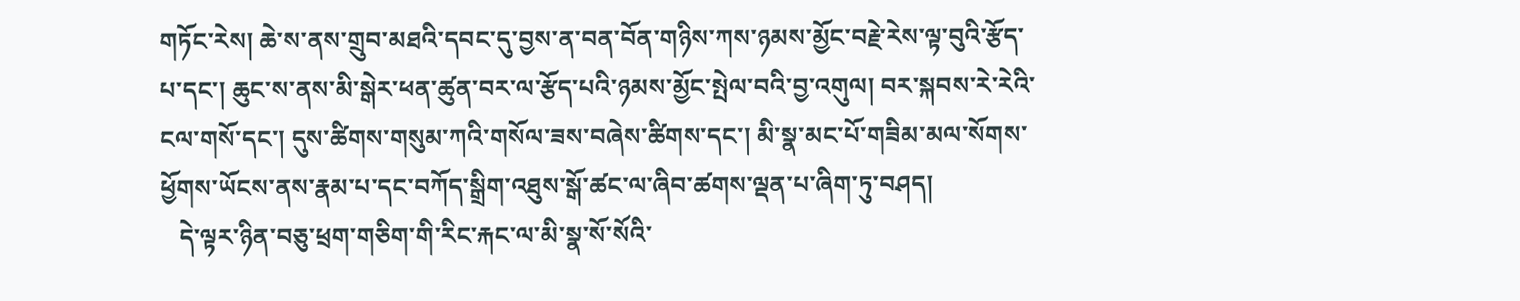གཏོང་རེས། ཆེ་ས་ནས་གྲུབ་མཐའི་དབང་དུ་བྱས་ན་བན་བོན་གཉིས་ཀས་ཉམས་མྱོང་བརྗེ་རེས་ལྟ་བུའི་རྩོད་པ་དང་། ཆུང་ས་ནས་མི་སྒེར་ཕན་ཚུན་བར་ལ་རྩོད་པའི་ཉམས་མྱོང་སྤེལ་བའི་བྱ་འགུལ། བར་སྐབས་རེ་རེའི་ངལ་གསོ་དང་། དུས་ཚིགས་གསུམ་ཀའི་གསོལ་ཟས་བཞེས་ཚིགས་དང་། མི་སྣ་མང་པོ་གཟིམ་མལ་སོགས་ཕྱོགས་ཡོངས་ནས་རྣམ་པ་དང་བཀོད་སྒྲིག་འཐུས་སྒོ་ཚང་ལ་ཞིབ་ཚགས་ལྡན་པ་ཞིག་ཏུ་བཤད།
   དེ་ལྟར་ཉིན་བཅུ་ཕྲག་གཅིག་གི་རིང་རྐང་ལ་མི་སྣ་སོ་སོའི་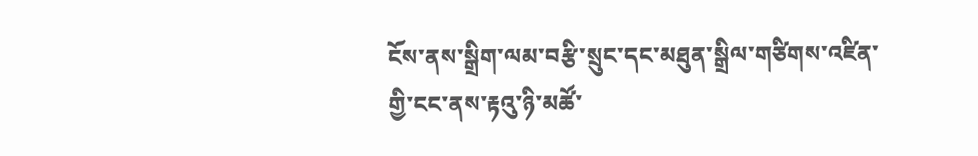ངོས་ནས་སྒྲིག་ལམ་བརྩི་སྲུང་དང་མཐུན་སྒྲིལ་གཙིགས་འཛིན་གྱི་ངང་ནས་རྟའུ་ཉི་མཚོ་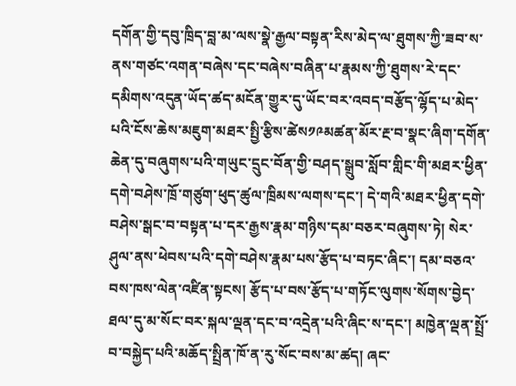དགོན་གྱི་དབུ་ཁྲིད་བླ་མ་ལས་སྣེ་རྒྱལ་བསྟན་རིས་མེད་ལ་ཐུགས་ཀྱི་ཟབ་ས་ནས་གཙང་འགན་བཞེས་དང་བཞེས་བཞིན་པ་རྣམས་ཀྱི་ཐུགས་རེ་དང་དམིགས་འདུན་ཡོད་ཚད་མངོན་གྱུར་དུ་ཡོང་བར་འབད་བརྩོད་ལྷོད་པ་མེད་པའི་ངོས་ཆེས་མཇུག་མཐར་སྤྱི་རྩིས་ཚེས༡༩མཚན་མོར་རྔ་བ་སྣང་ཞིག་དགོན་ཆེན་དུ་བཞུགས་པའི་གཡུང་དྲུང་བོན་གྱི་བཤད་སྒྲུབ་སློབ་གླིང་གི་མཐར་ཕྱིན་དགེ་བཤེས་ཁྲོ་གཙུག་ཕུད་ཚུལ་ཁྲིམས་ལགས་དང་། དེ་གའི་མཐར་ཕྱིན་དགེ་བཤེས་སྒང་བ་བསྟན་པ་དར་རྒྱས་རྣམ་གཉིས་དམ་བཅར་བཞུགས་ཏེ། སེར་ཤུལ་ནས་ཕེབས་པའི་དགེ་བཤེས་རྣམ་པས་རྩོད་པ་བཏང་ཞིང་། དམ་བཅའ་བས་ཁས་ལེན་འཛིན་སྟངས། རྩོད་པ་བས་རྩོད་པ་གཏོང་ལུགས་སོགས་བྱེད་ཐལ་དུ་མ་སོང་བར་སྐལ་ལྡན་དང་བ་འདྲེན་པའི་ཞིང་ས་དང་། མཁྱེན་ལྡན་སྤྲོ་བ་བསྐྱེད་པའི་མཆོད་སྤྲིན་ཁོ་ན་རུ་སོང་བས་མ་ཚད། ཞང་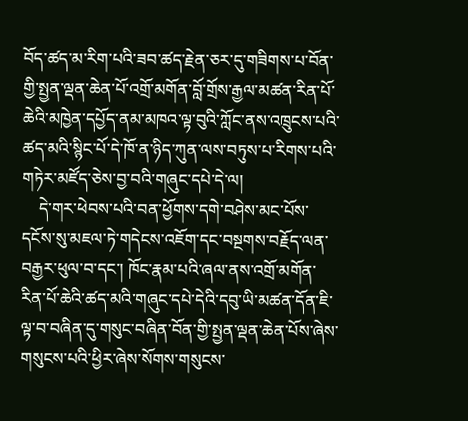བོད་ཚད་མ་རིག་པའི་ཟབ་ཚད་རྗེན་ཅར་དུ་གཟིགས་པ་བོན་གྱི་སྤྱན་ལྡན་ཆེན་པོ་འགྲོ་མགོན་བློ་གྲོས་རྒྱལ་མཚན་རིན་པོ་ཆེའི་མཁྱེན་དཔྱོད་ནམ་མཁའ་ལྟ་བུའི་ཀློང་ནས་འཁྲུངས་པའི་ཚད་མའི་སྙིང་པོ་དེ་ཁོ་ན་ཉིད་ཀུན་ལས་བཏུས་པ་རིགས་པའི་གཏེར་མཛོད་ཅེས་བྱ་བའི་གཞུང་དཔེ་དེ་ལ།
    དེ་གར་ཕེབས་པའི་བན་ཕྱོགས་དགེ་བཤེས་མང་པོས་དངོས་སུ་མཇལ་ཏེ་གདེངས་འཇོག་དང་བསྔགས་བརྗོད་ལན་བརྒྱར་ཕུལ་བ་དང་། ཁོང་རྣམ་པའི་ཞལ་ནས་འགྲོ་མགོན་རིན་པོ་ཆེའི་ཚད་མའི་གཞུང་དཔེ་དེའི་དབུ་ཡི་མཚན་དོན་ཇི་ལྟ་བ་བཞིན་དུ་གསུང་བཞིན་བོན་གྱི་སྤྱན་ལྡན་ཆེན་པོས་ཞེས་གསུངས་པའི་ཕྱིར་ཞེས་སོགས་གསུངས་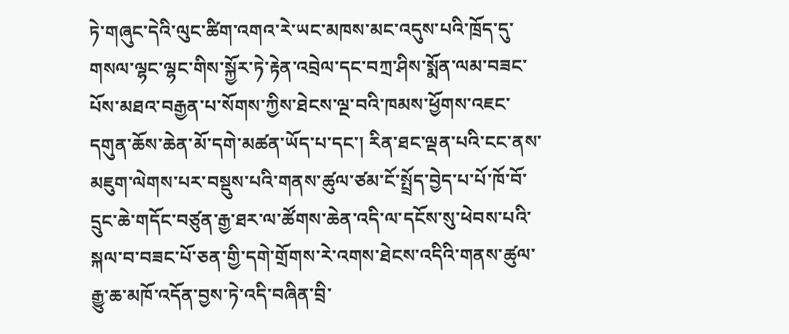ཏེ་གཞུང་དེའི་ལུང་ཚིག་འགའ་རེ་ཡང་མཁས་མང་འདུས་པའི་ཁྲོད་དུ་གསལ་ལྷང་ལྷང་གིས་སྐྱོར་ཏེ་རྟེན་འབྲེལ་དང་བཀྲ་ཤིས་སྨོན་ལམ་བཟང་པོས་མཐའ་བརྒྱན་པ་སོགས་ཀྱིས་ཐེངས་ལྔ་བའི་ཁམས་ཕྱོགས་འཇང་དགུན་ཆོས་ཆེན་མོ་དགེ་མཚན་ཡོད་པ་དང་། རིན་ཐང་ལྡན་པའི་ངང་ནས་མཇུག་ལེགས་པར་བསྡུས་པའི་གནས་ཚུལ་ཙམ་ངོ་སྤྲོད་བྱེད་པ་པོ་ཁོ་བོ་དྲུང་ཆེ་གདོང་བཙུན་རྒྱ་ཐར་ལ་ཚོགས་ཆེན་འདི་ལ་དངོས་སུ་ཕེབས་པའི་སྐལ་བ་བཟང་པོ་ཅན་གྱི་དགེ་གྲོགས་རེ་འགས་ཐེངས་འདིའི་གནས་ཚུལ་རྒྱུ་ཆ་མཁོ་འདོན་བྱས་ཏེ་འདི་བཞིན་བྲི་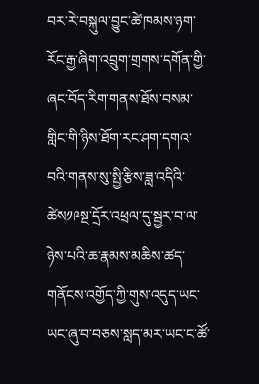བར་རེ་བསྐུལ་བྱུང་ཚེ་ཁམས་ཉག་རོང་རྒྱ་ཞིག་འབྲུག་གྲགས་དགོན་གྱི་ཞང་བོད་རིག་གནས་ཐོས་བསམ་གླིང་གི་ཉིས་ཐོག་རང་ཤག་དགའ་བའི་གནས་སུ་སྤྱི་རྩིས་ཟླ་འདིའི་ཚེས༡༩སྔ་དྲོར་འཕྲལ་དུ་སྦྱར་བ་ལ་ཉེས་པའི་ཆ་རྣམས་མཆིས་ཚད་གནོངས་འགྱོད་ཀྱི་གུས་འདུད་ཡང་ཡང་ཞུ་བ་བཅས་སླད་མར་ཡང་ང་ཚོ་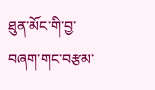ཐུན་མོང་གི་བྱ་བཞག་གང་བརྩམ་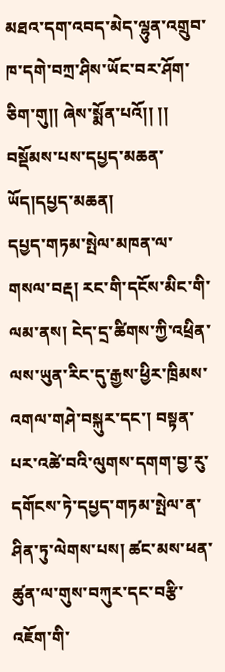མཐའ་དག་འབད་མེད་ལྷུན་འགྲུབ་ཁ་དགེ་བཀྲ་ཤིས་ཡོང་བར་ཤོག་ཅིག་གུ།། ཞེས་སྨོན་པའོ།། །།
བསྡོམས་པས་དཔྱད་མཆན་ཡོད།དཔྱད་མཆན།
དཔྱད་གཏམ་སྤེལ་མཁན་ལ་གསལ་བརྡ། རང་གི་དངོས་མིང་གི་ལམ་ནས། ངེད་དྲ་ཚིགས་ཀྱི་འཕྲིན་ལས་ཡུན་རིང་དུ་རྒྱས་ཕྱིར་ཁྲིམས་འགལ་གཤེ་བསྐུར་དང་། བསྟན་པར་འཚེ་བའི་ལུགས་དགག་བྱ་རུ་དགོངས་ཏེ་དཔྱད་གཏམ་སྤེལ་ན་ཤིན་ཏུ་ལེགས་པས། ཚང་མས་ཕན་ཚུན་ལ་གུས་བཀུར་དང་བརྩི་འཇོག་གི་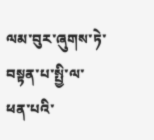ལམ་བུར་ཞུགས་ཏེ་བསྟན་པ་སྤྱི་ལ་ཕན་པའི་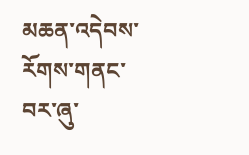མཆན་འདེབས་རོགས་གནང་བར་ཞུ་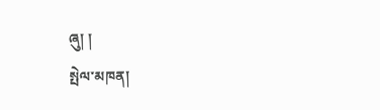ཞུ། །
སྤེལ་མཁན།